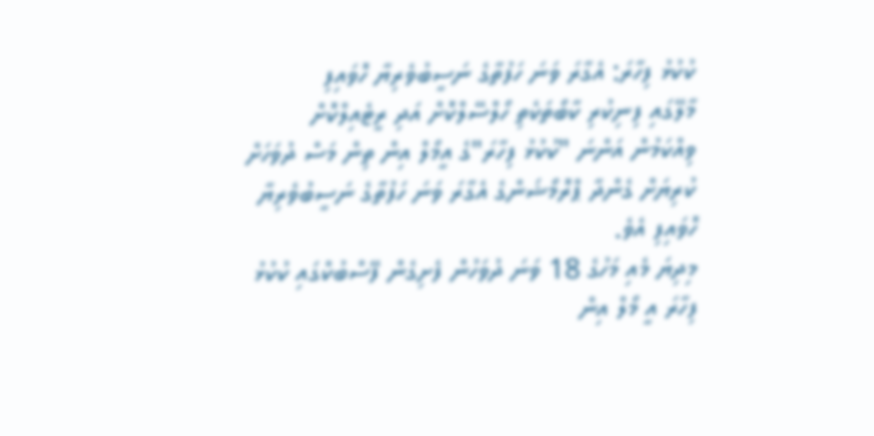ކުކުޅު ފިހާރަ: އެގާރަ ވަނަ ހަފުތާގެ ނަސީބުވެރިޔާ ހޮވައިފި
މާލޭގައި ފިނިކުރި ކާބޯތަކެތި ހޯލްސޭލްކޮށް އަދި ރީޓެއިލްކޮށް ވިއްކަމުން އަންނަ "ކުކުޅު ފިހާރަ"ގެ އީމޯލް އިން ތިން މަސް ދުވަހަށް ކުރިޔަށް ގެންދާ ޕްރޮމޯޝަންގެ އެގާރަ ވަނަ ހަފުތާގެ ނަސީބުވެރިޔާ ހޮވައިފި އެވެ.
މިދިޔަ މެއި މަހުގެ 18 ވަނަ ދުވަހުން ފެށިގެން ފޭސްބުކްގައި ކުކުޅު ފިހާރަ އީ މޯލް އިން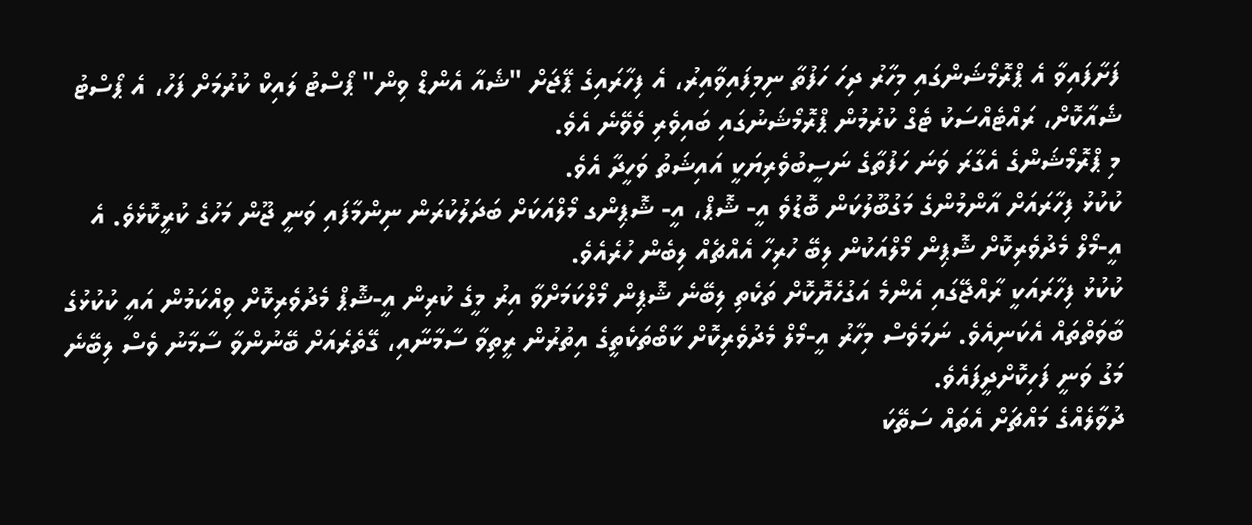ފަށާފައިވާ އެ ޕްރޮމޯޝަންގައި މިހާރު ދިހަ ހަފުތާ ނިމިފައިވާއިރު، އެ ފިހާރައިގެ ޕޭޖަށް "ޝެއާ އެންޑް ވިން" ޕޯސްޓު ލައިކް ކުރުމަށް ފަހު، އެ ޕޯސްޓު ޝެއާކޮށް، ރައްޓެއްސަކު ޓެގް ކުރުމުން ޕްރޮމޯޝަނުގައި ބައިވެރި ވެވޭނެ އެވެ.
މި ޕްރޮމޯޝަންގެ އެގާރަ ވަނަ ހަފުތާގެ ނަސީބުވެރިޔަކީ އައިޝަތު ވަހީދާ އެވެ.
ކުކުޅު ފިހާރައަށް އާންމުންގެ މަގުބޫލުކަން ބޮޑުވެ އީ- ޝޮޕް، އީ- ޝޮޕިންގ މޯލްއަކަށް ބަދަލުކުރަން ނިންމާފައި ވަނީ ޖޫން މަހުގެ ކުރީކޮޅެވެ. އެ އީ-މޯލް މެދުވެރިކޮށް ޝޮޕިން މޯލްއަކުން ލިބޭ ހުރިހާ އެއްޗެއް ލިބެން ހުރެއެވެ.
ކުކުޅު ފިހާރައަކީ ރާއްޖޭގައި އެންމެ އަގުހެޔޮކޮށް ތަކެތި ލިބޭނެ ޝޮޕިން މޯލްކަމަށްވާ އިރު މީގެ ކުރިން އީ-ޝޮޕް މެދުވެރިކޮށް ވިއްކަމުން އައީ ކުކުޅުގެ ބާވަތްތައް އެކަނިއެވެ. ނަމަވެސް މިހާރު އީ-މޯލް މެދުވެރިކޮށް ކާބޯތަކެތީގެ އިތުރުން ރީތިވާ ސާމާނާއި، ގޭތެރެއަށް ބޭނުންވާ ސާމާނު ވެސް ލިބޭނެ މަގު ވަނީ ފަހިކޮށްދީފައެވެ.
ދުވާލެއްގެ މައްޗަށް އެތައް ސަތޭކަ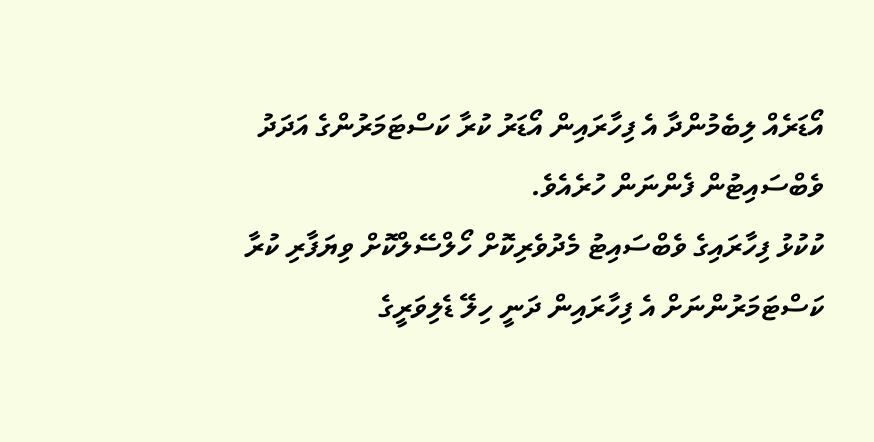އޯޑަރެއް ލިބެމުންދާ އެ ފިހާރައިން އޯޑަރު ކުރާ ކަސްޓަމަރުންގެ އަދަދު ވެބްސައިޓުން ފެންނަން ހުރެއެވެ.
ކުކުޅު ފިހާރައިގެ ވެބްސައިޓު މެދުވެރިކޮށް ހޯލްސޭލްކޮށް ވިޔަފާރި ކުރާ ކަސްޓަމަރުންނަށް އެ ފިހާރައިން ދަނީ ހިލޭ ޑެލިވަރީގެ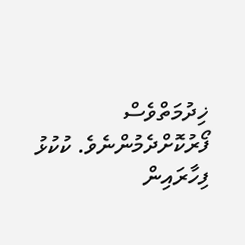ޚިދުމަތްވެސް ފޯރުކޮށްދެމުންނެވެ. ކުކުޅު ފިހާރައިން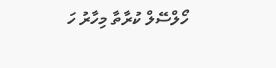ހޯލްސޭލް ކުރާތާ މިހާރު ހަ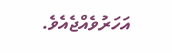އަހަރުވެއްޖެއެވެ.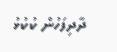ދާދިފަހުން ކުކުޅު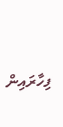ފިހާރައިން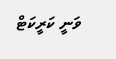ވަނީ ކަރީކަޓް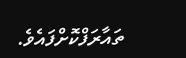ތައާރަފްކޮށްފައެވެ.